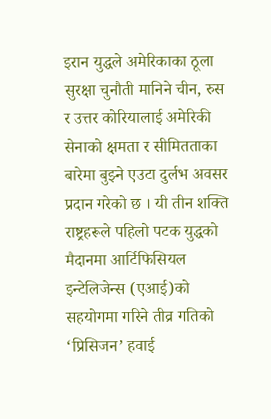इरान युद्धले अमेरिकाका ठूला सुरक्षा चुनौती मानिने चीन, रुस र उत्तर कोरियालाई अमेरिकी सेनाको क्षमता र सीमितताका बारेमा बुझ्ने एउटा दुर्लभ अवसर प्रदान गरेको छ । यी तीन शक्ति राष्ट्रहरूले पहिलो पटक युद्धको मैदानमा आर्टिफिसियल इन्टेलिजेन्स (एआई)को सहयोगमा गरिने तीव्र गतिको ‘प्रिसिजन’ हवाई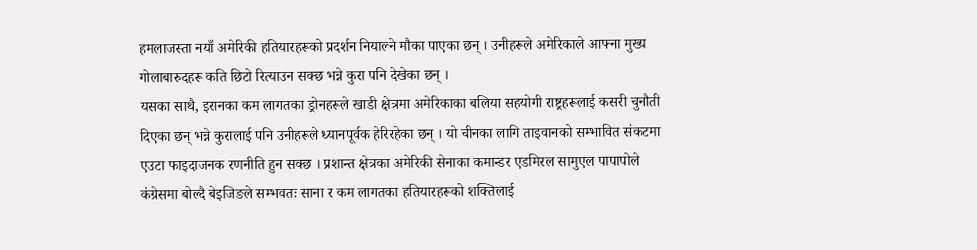हमलाजस्ता नयाँ अमेरिकी हतियारहरूको प्रदर्शन नियाल्ने मौका पाएका छन् । उनीहरूले अमेरिकाले आफ्ना मुख्य गोलाबारुदहरू कति छिटो रित्याउन सक्छ भन्ने कुरा पनि देखेका छन् ।
यसका साथै, इरानका कम लागतका ड्रोनहरूले खाडी क्षेत्रमा अमेरिकाका बलिया सहयोगी राष्ट्रहरूलाई कसरी चुनौती दिएका छन् भन्ने कुरालाई पनि उनीहरूले ध्यानपूर्वक हेरिरहेका छन् । यो चीनका लागि ताइवानको सम्भावित संकटमा एउटा फाइदाजनक रणनीति हुन सक्छ । प्रशान्त क्षेत्रका अमेरिकी सेनाका कमान्डर एडमिरल सामुएल पापापोले कंग्रेसमा बोल्दै बेइजिङले सम्भवतः साना र कम लागतका हतियारहरूको शक्तिलाई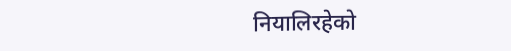नियालिरहेको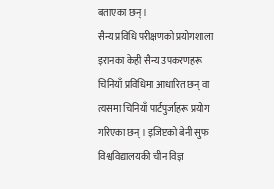बताएका छन् ।
सैन्य प्रविधि परीक्षणको प्रयोगशाला
इरानका केही सैन्य उपकरणहरू चिनियाँ प्रविधिमा आधारित छन् वा त्यसमा चिनियाँ पार्टपुर्जाहरू प्रयोग गरिएका छन् । इजिप्टको बेनी सुफ विश्वविद्यालयकी चीन विज्ञ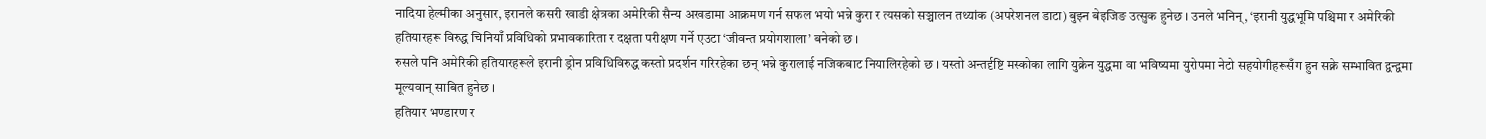नादिया हेल्मीका अनुसार, इरानले कसरी खाडी क्षेत्रका अमेरिकी सैन्य अखडामा आक्रमण गर्न सफल भयो भन्ने कुरा र त्यसको सञ्चालन तथ्यांक (अपरेशनल डाटा) बुझ्न बेइजिङ उत्सुक हुनेछ । उनले भनिन्, ‘इरानी युद्धभूमि पश्चिमा र अमेरिकी हतियारहरू विरुद्ध चिनियाँ प्रविधिको प्रभावकारिता र दक्षता परीक्षण गर्ने एउटा ‘जीवन्त प्रयोगशाला’ बनेको छ ।
रुसले पनि अमेरिकी हतियारहरूले इरानी ड्रोन प्रविधिविरुद्ध कस्तो प्रदर्शन गरिरहेका छन् भन्ने कुरालाई नजिकबाट नियालिरहेको छ । यस्तो अन्तर्दृष्टि मस्कोका लागि युक्रेन युद्धमा वा भविष्यमा युरोपमा नेटो सहयोगीहरूसँग हुन सक्ने सम्भावित द्वन्द्वमा मूल्यवान् साबित हुनेछ ।
हतियार भण्डारण र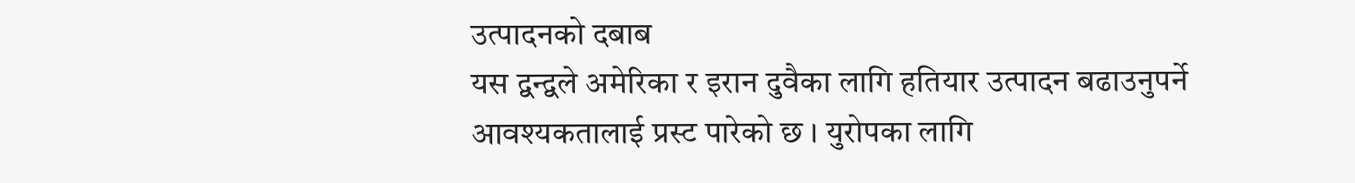उत्पादनको दबाब
यस द्वन्द्वले अमेरिका र इरान दुवैका लागि हतियार उत्पादन बढाउनुपर्ने आवश्यकतालाई प्रस्ट पारेको छ । युरोपका लागि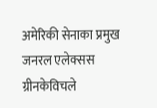अमेरिकी सेनाका प्रमुख जनरल एलेक्सस ग्रीनकेविचले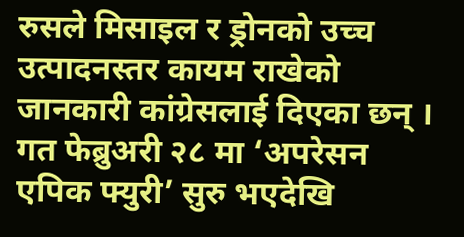रुसले मिसाइल र ड्रोनको उच्च उत्पादनस्तर कायम राखेको जानकारी कांग्रेसलाई दिएका छन् ।
गत फेब्रुअरी २८ मा ‘अपरेसन एपिक फ्युरी’ सुरु भएदेखि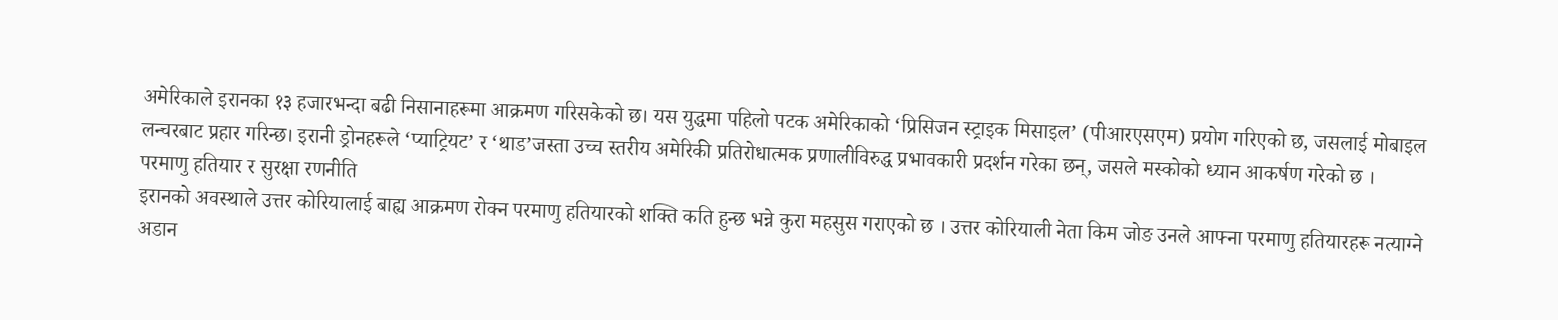अमेरिकाले इरानका १३ हजारभन्दा बढी निसानाहरूमा आक्रमण गरिसकेको छ। यस युद्धमा पहिलो पटक अमेरिकाको ‘प्रिसिजन स्ट्राइक मिसाइल’ (पीआरएसएम) प्रयोग गरिएको छ, जसलाई मोबाइल लन्चरबाट प्रहार गरिन्छ। इरानी ड्रोनहरूले ‘प्याट्रियट’ र ‘थाड’जस्ता उच्च स्तरीय अमेरिकी प्रतिरोधात्मक प्रणालीविरुद्ध प्रभावकारी प्रदर्शन गरेका छन्, जसले मस्कोको ध्यान आकर्षण गरेको छ ।
परमाणु हतियार र सुरक्षा रणनीति
इरानको अवस्थाले उत्तर कोरियालाई बाह्य आक्रमण रोक्न परमाणु हतियारको शक्ति कति हुन्छ भन्ने कुरा महसुस गराएको छ । उत्तर कोरियाली नेता किम जोङ उनले आफ्ना परमाणु हतियारहरू नत्याग्ने अडान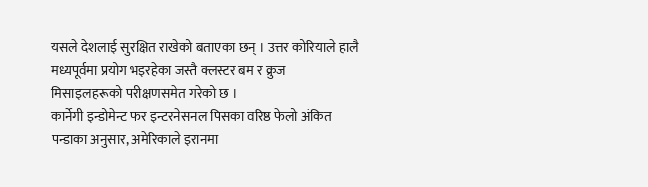यसले देशलाई सुरक्षित राखेको बताएका छन् । उत्तर कोरियाले हालै मध्यपूर्वमा प्रयोग भइरहेका जस्तै क्लस्टर बम र क्रुज मिसाइलहरूको परीक्षणसमेत गरेको छ ।
कार्नेगी इन्डोमेन्ट फर इन्टरनेसनल पिसका वरिष्ठ फेलो अंकित पन्डाका अनुसार, अमेरिकाले इरानमा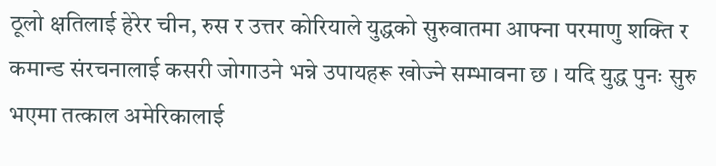ठूलो क्षतिलाई हेरेर चीन, रुस र उत्तर कोरियाले युद्धको सुरुवातमा आफ्ना परमाणु शक्ति र कमान्ड संरचनालाई कसरी जोगाउने भन्ने उपायहरू खोज्ने सम्भावना छ । यदि युद्ध पुनः सुरु भएमा तत्काल अमेरिकालाई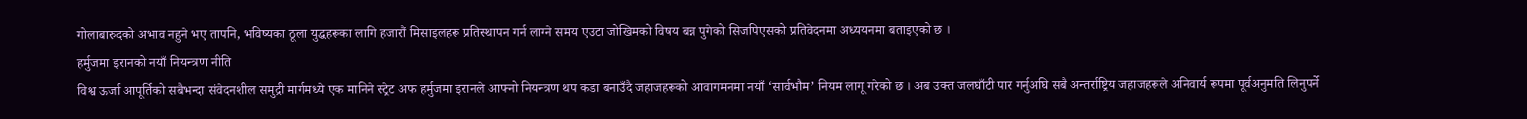गोलाबारुदको अभाव नहुने भए तापनि, भविष्यका ठूला युद्धहरूका लागि हजारौं मिसाइलहरू प्रतिस्थापन गर्न लाग्ने समय एउटा जोखिमको विषय बन्न पुगेको सिजपिएसको प्रतिवेदनमा अध्ययनमा बताइएको छ ।
हर्मुजमा इरानको नयाँ नियन्त्रण नीति
विश्व ऊर्जा आपूर्तिको सबैभन्दा संवेदनशील समुद्री मार्गमध्ये एक मानिने स्ट्रेट अफ हर्मुजमा इरानले आफ्नो नियन्त्रण थप कडा बनाउँदै जहाजहरूको आवागमनमा नयाँ ‘सार्वभौम’ नियम लागू गरेको छ । अब उक्त जलघाँटी पार गर्नुअघि सबै अन्तर्राष्ट्रिय जहाजहरूले अनिवार्य रूपमा पूर्वअनुमति लिनुपर्ने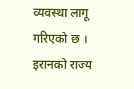व्यवस्था लागू गरिएको छ ।
इरानको राज्य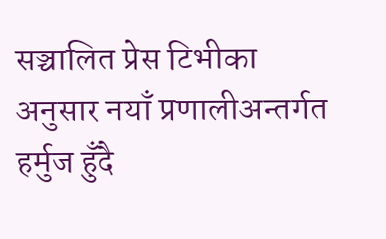सञ्चालित प्रेस टिभीका अनुसार नयाँ प्रणालीअन्तर्गत हर्मुज हुँदै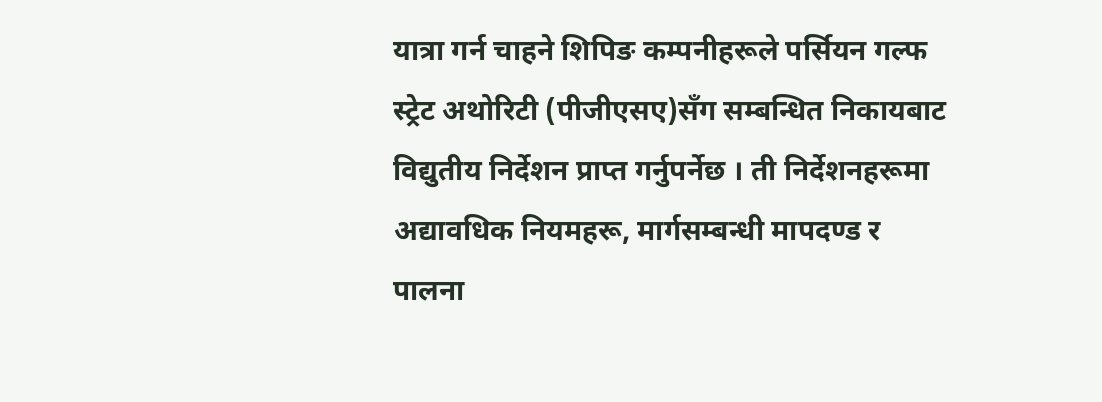यात्रा गर्न चाहने शिपिङ कम्पनीहरूले पर्सियन गल्फ स्ट्रेट अथोरिटी (पीजीएसए)सँग सम्बन्धित निकायबाट विद्युतीय निर्देशन प्राप्त गर्नुपर्नेछ । ती निर्देशनहरूमा अद्यावधिक नियमहरू, मार्गसम्बन्धी मापदण्ड र पालना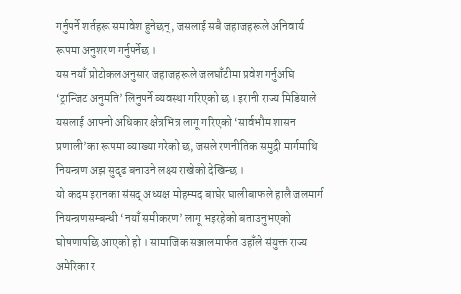गर्नुपर्ने शर्तहरू समावेश हुनेछन्, जसलाई सबै जहाजहरूले अनिवार्य रूपमा अनुशरण गर्नुपर्नेछ ।
यस नयाँ प्रोटोकलअनुसार जहाजहरूले जलघाँटीमा प्रवेश गर्नुअघि ‘ट्रान्जिट अनुमति’ लिनुपर्ने व्यवस्था गरिएको छ । इरानी राज्य मिडियाले यसलाई आफ्नो अधिकार क्षेत्रभित्र लागू गरिएको ‘सार्वभौम शासन प्रणाली’का रूपमा व्याख्या गरेको छ, जसले रणनीतिक समुद्री मार्गमाथि नियन्त्रण अझ सुदृढ बनाउने लक्ष्य राखेको देखिन्छ ।
यो कदम इरानका संसद् अध्यक्ष मोहम्मद बाघेर घालीबाफले हालै जलमार्ग नियन्त्रणसम्बन्धी ‘नयाँ समीकरण’ लागू भइरहेको बताउनुभएको घोषणापछि आएको हो । सामाजिक सञ्जालमार्फत उहाँले संयुक्त राज्य अमेरिका र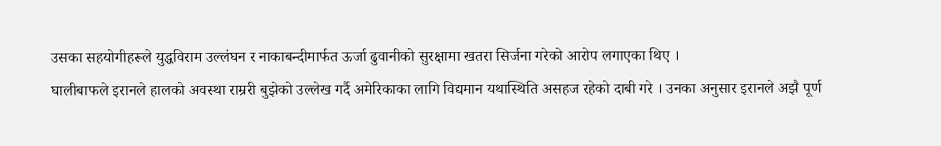उसका सहयोगीहरूले युद्धविराम उल्लंघन र नाकाबन्दीमार्फत ऊर्जा ढुवानीको सुरक्षामा खतरा सिर्जना गरेको आरोप लगाएका थिए ।
घालीबाफले इरानले हालको अवस्था राम्ररी बुझेको उल्लेख गर्दै अमेरिकाका लागि विद्यमान यथास्थिति असहज रहेको दाबी गरे । उनका अनुसार इरानले अझै पूर्ण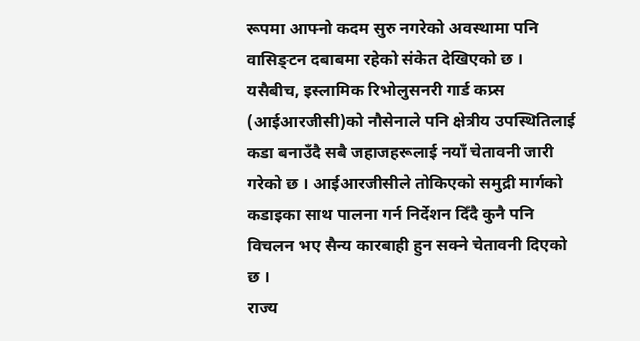रूपमा आफ्नो कदम सुरु नगरेको अवस्थामा पनि वासिङ्टन दबाबमा रहेको संकेत देखिएको छ ।
यसैबीच, इस्लामिक रिभोलुसनरी गार्ड कप्र्स (आईआरजीसी)को नौसेनाले पनि क्षेत्रीय उपस्थितिलाई कडा बनाउँदै सबै जहाजहरूलाई नयाँ चेतावनी जारी गरेको छ । आईआरजीसीले तोकिएको समुद्री मार्गको कडाइका साथ पालना गर्न निर्देशन दिँदै कुनै पनि विचलन भए सैन्य कारबाही हुन सक्ने चेतावनी दिएको छ ।
राज्य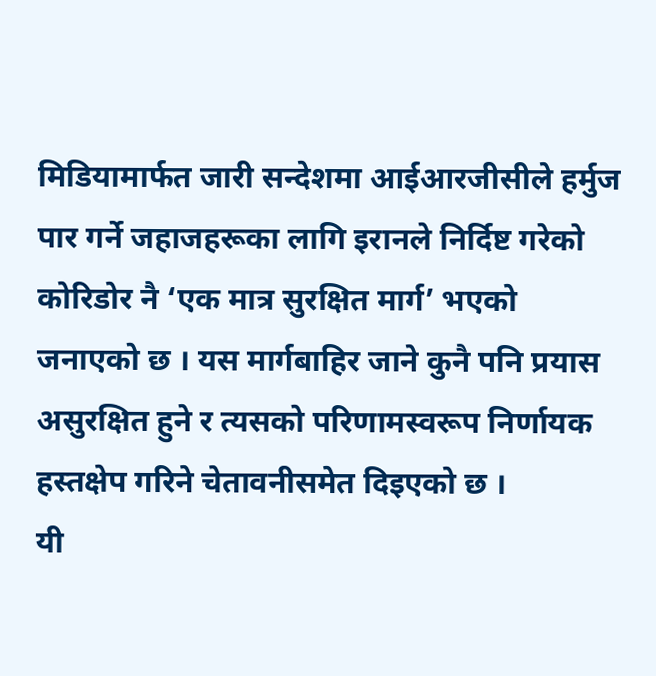मिडियामार्फत जारी सन्देशमा आईआरजीसीले हर्मुज पार गर्ने जहाजहरूका लागि इरानले निर्दिष्ट गरेको कोरिडोर नै ‘एक मात्र सुरक्षित मार्ग’ भएको जनाएको छ । यस मार्गबाहिर जाने कुनै पनि प्रयास असुरक्षित हुने र त्यसको परिणामस्वरूप निर्णायक हस्तक्षेप गरिने चेतावनीसमेत दिइएको छ ।
यी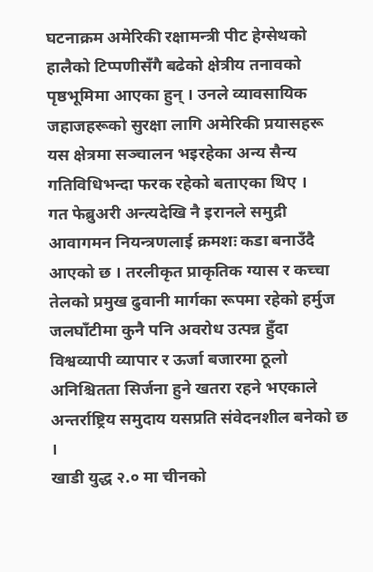घटनाक्रम अमेरिकी रक्षामन्त्री पीट हेग्सेथको हालैको टिप्पणीसँगै बढेको क्षेत्रीय तनावको पृष्ठभूमिमा आएका हुन् । उनले व्यावसायिक जहाजहरूको सुरक्षा लागि अमेरिकी प्रयासहरू यस क्षेत्रमा सञ्चालन भइरहेका अन्य सैन्य गतिविधिभन्दा फरक रहेको बताएका थिए ।
गत फेब्रुअरी अन्त्यदेखि नै इरानले समुद्री आवागमन नियन्त्रणलाई क्रमशः कडा बनाउँदै आएको छ । तरलीकृत प्राकृतिक ग्यास र कच्चा तेलको प्रमुख ढुवानी मार्गका रूपमा रहेको हर्मुज जलघाँटीमा कुनै पनि अवरोध उत्पन्न हुँदा विश्वव्यापी व्यापार र ऊर्जा बजारमा ठूलो अनिश्चितता सिर्जना हुने खतरा रहने भएकाले अन्तर्राष्ट्रिय समुदाय यसप्रति संवेदनशील बनेको छ ।
खाडी युद्ध २.० मा चीनको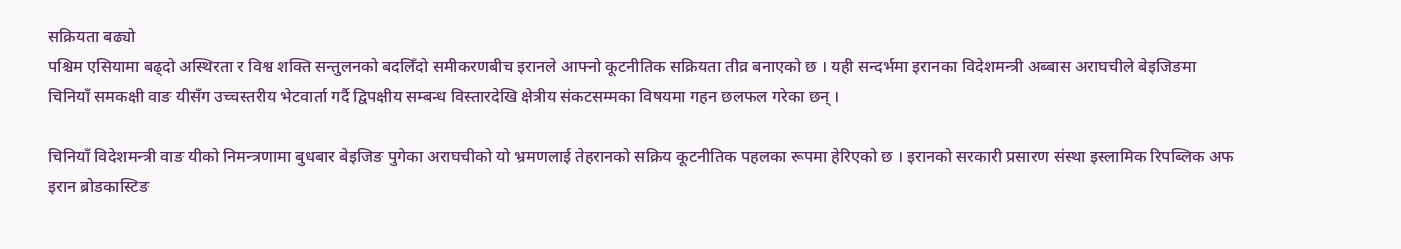सक्रियता बढ्यो
पश्चिम एसियामा बढ्दो अस्थिरता र विश्व शक्ति सन्तुलनको बदलिँदो समीकरणबीच इरानले आफ्नो कूटनीतिक सक्रियता तीव्र बनाएको छ । यही सन्दर्भमा इरानका विदेशमन्त्री अब्बास अराघचीले बेइजिङमा चिनियाँ समकक्षी वाङ यीसँग उच्चस्तरीय भेटवार्ता गर्दै द्विपक्षीय सम्बन्ध विस्तारदेखि क्षेत्रीय संकटसम्मका विषयमा गहन छलफल गरेका छन् ।

चिनियाँ विदेशमन्त्री वाङ यीको निमन्त्रणामा बुधबार बेइजिङ पुगेका अराघचीको यो भ्रमणलाई तेहरानको सक्रिय कूटनीतिक पहलका रूपमा हेरिएको छ । इरानको सरकारी प्रसारण संस्था इस्लामिक रिपब्लिक अफ इरान ब्रोडकास्टिङ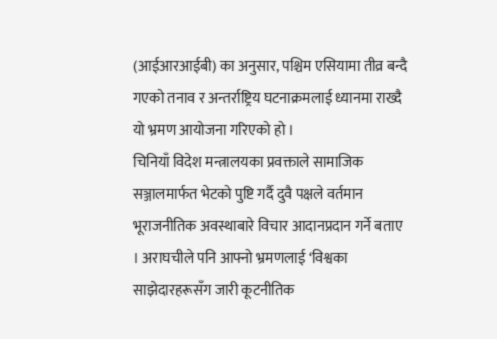(आईआरआईबी) का अनुसार, पश्चिम एसियामा तीव्र बन्दै गएको तनाव र अन्तर्राष्ट्रिय घटनाक्रमलाई ध्यानमा राख्दै यो भ्रमण आयोजना गरिएको हो ।
चिनियाँ विदेश मन्त्रालयका प्रवक्ताले सामाजिक सञ्जालमार्फत भेटको पुष्टि गर्दै दुवै पक्षले वर्तमान भूराजनीतिक अवस्थाबारे विचार आदानप्रदान गर्ने बताए । अराघचीले पनि आफ्नो भ्रमणलाई ‘विश्वका साझेदारहरूसँग जारी कूटनीतिक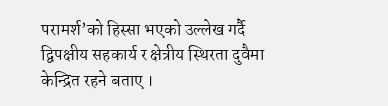परामर्श’को हिस्सा भएको उल्लेख गर्दै द्विपक्षीय सहकार्य र क्षेत्रीय स्थिरता दुवैमा केन्द्रित रहने बताए ।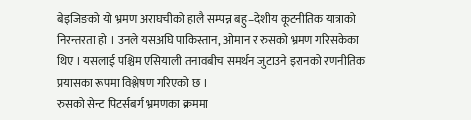बेइजिङको यो भ्रमण अराघचीको हालै सम्पन्न बहु–देशीय कूटनीतिक यात्राको निरन्तरता हो । उनले यसअघि पाकिस्तान, ओमान र रुसको भ्रमण गरिसकेका थिए । यसलाई पश्चिम एसियाली तनावबीच समर्थन जुटाउने इरानको रणनीतिक प्रयासका रूपमा विश्लेषण गरिएको छ ।
रुसको सेन्ट पिटर्सबर्ग भ्रमणका क्रममा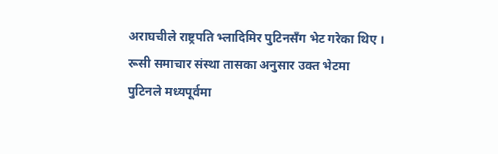अराघचीले राष्ट्रपति भ्लादिमिर पुटिनसँग भेट गरेका थिए । रूसी समाचार संस्था तासका अनुसार उक्त भेटमा पुटिनले मध्यपूर्वमा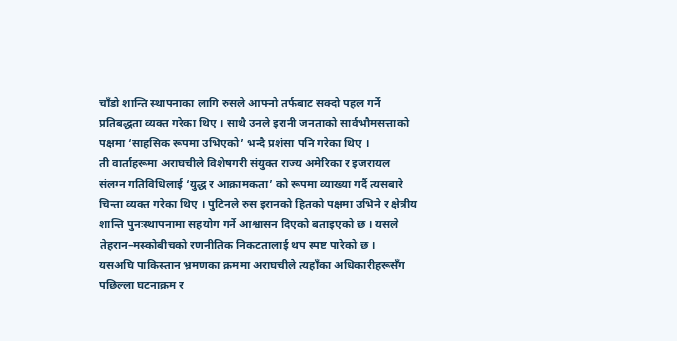चाँडो शान्ति स्थापनाका लागि रुसले आफ्नो तर्फबाट सक्दो पहल गर्ने प्रतिबद्धता व्यक्त गरेका थिए । साथै उनले इरानी जनताको सार्वभौमसत्ताको पक्षमा ‘साहसिक रूपमा उभिएको’ भन्दै प्रशंसा पनि गरेका थिए ।
ती वार्ताहरूमा अराघचीले विशेषगरी संयुक्त राज्य अमेरिका र इजरायल संलग्न गतिविधिलाई ‘युद्ध र आक्रामकता’ को रूपमा व्याख्या गर्दै त्यसबारे चिन्ता व्यक्त गरेका थिए । पुटिनले रुस इरानको हितको पक्षमा उभिने र क्षेत्रीय शान्ति पुनःस्थापनामा सहयोग गर्ने आश्वासन दिएको बताइएको छ । यसले तेहरान–मस्कोबीचको रणनीतिक निकटतालाई थप स्पष्ट पारेको छ ।
यसअघि पाकिस्तान भ्रमणका क्रममा अराघचीले त्यहाँका अधिकारीहरूसँग पछिल्ला घटनाक्रम र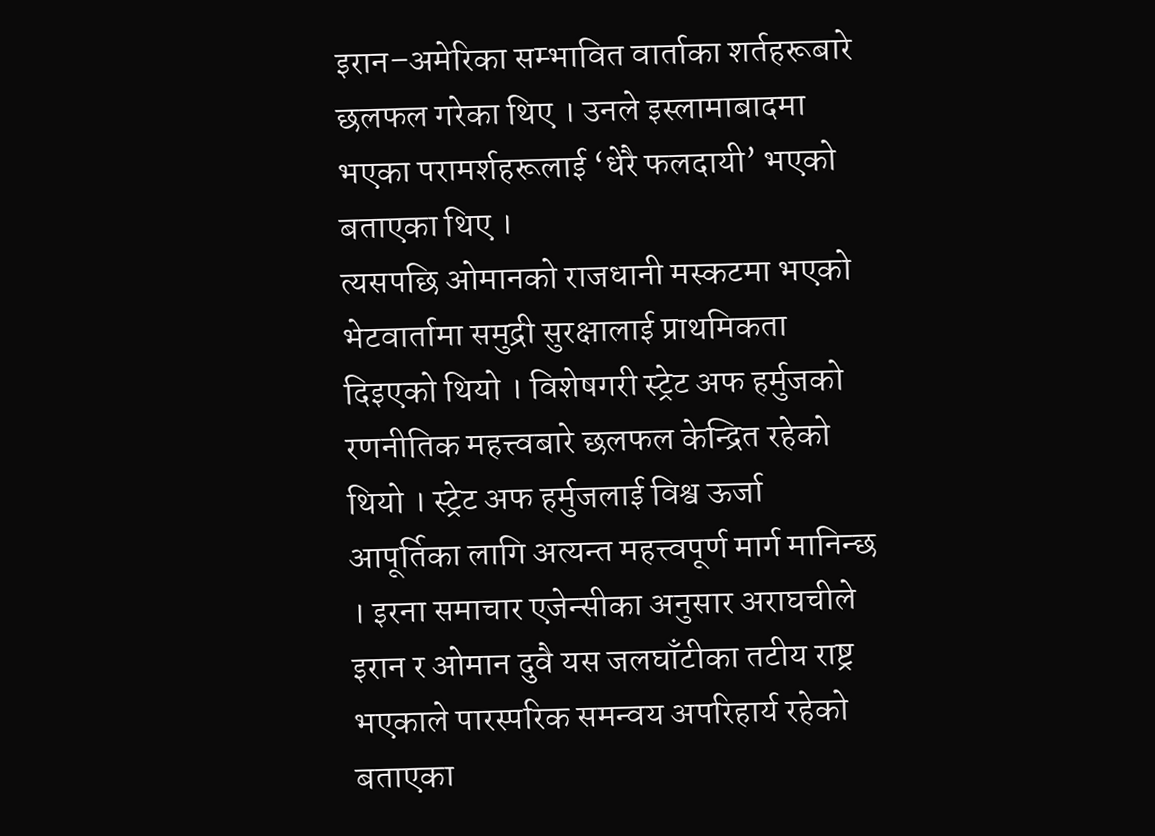इरान–अमेरिका सम्भावित वार्ताका शर्तहरूबारे छलफल गरेका थिए । उनले इस्लामाबादमा भएका परामर्शहरूलाई ‘धेरै फलदायी’ भएको बताएका थिए ।
त्यसपछि ओमानको राजधानी मस्कटमा भएको भेटवार्तामा समुद्री सुरक्षालाई प्राथमिकता दिइएको थियो । विशेषगरी स्ट्रेट अफ हर्मुजको रणनीतिक महत्त्वबारे छलफल केन्द्रित रहेको थियो । स्ट्रेट अफ हर्मुजलाई विश्व ऊर्जा आपूर्तिका लागि अत्यन्त महत्त्वपूर्ण मार्ग मानिन्छ । इरना समाचार एजेन्सीका अनुसार अराघचीले इरान र ओमान दुवै यस जलघाँटीका तटीय राष्ट्र भएकाले पारस्परिक समन्वय अपरिहार्य रहेको बताएका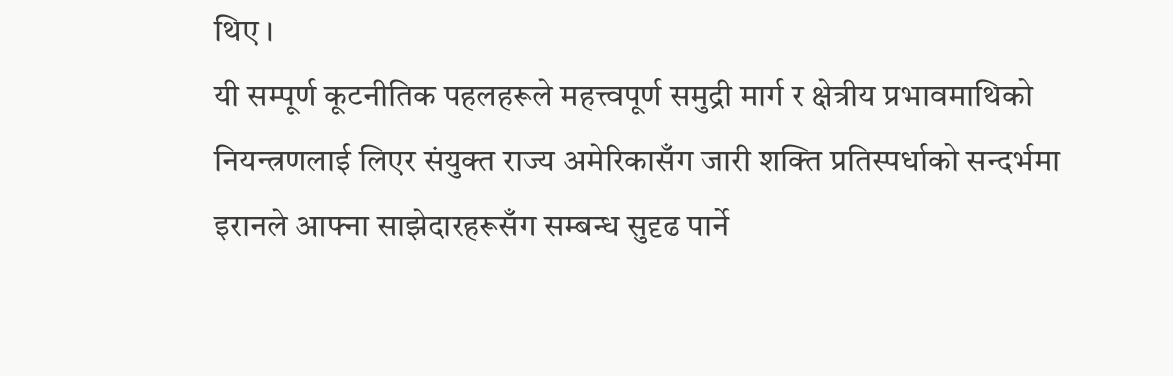थिए ।
यी सम्पूर्ण कूटनीतिक पहलहरूले महत्त्वपूर्ण समुद्री मार्ग र क्षेत्रीय प्रभावमाथिको नियन्त्रणलाई लिएर संयुक्त राज्य अमेरिकासँग जारी शक्ति प्रतिस्पर्धाको सन्दर्भमा इरानले आफ्ना साझेदारहरूसँग सम्बन्ध सुदृढ पार्ने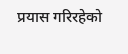प्रयास गरिरहेको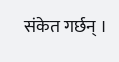संकेत गर्छन् ।